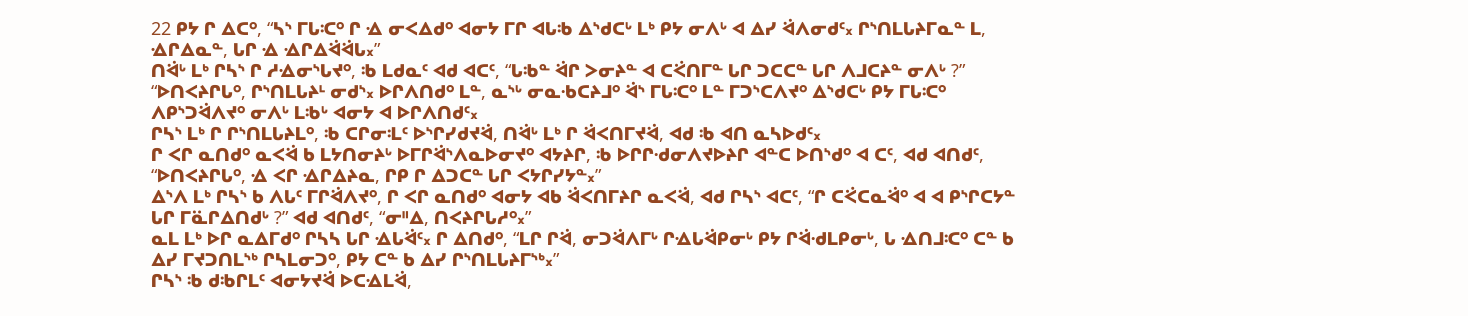22 ᑭᔭ ᒋ ᐃᑕᐤ, “ᓴᔅ ᒥᒐᑥᐤ ᒋ ᐎ ᓂᐸᐃᑯᐤ ᐊᓂᔭ ᒥᒋ ᐊᒐᒂ ᐃᔅᑯᑕᒡ ᒪᒃ ᑭᔭ ᓂᐱᒡ ᐊ ᐃᓯ ᐛᐱᓂᑯᑦ᙮ ᒋᔅᑎᒪᒐᔨᒥᓇᓐ ᒪ, ᐎᒋᐃᓇᓐ, ᒐᒋ ᐎ ᐎᒋᐃᐛᐛᒐ᙮”
ᑎᐛᒡ ᒪᒃ ᒋᓴᔅ ᒋ ᓱᐎᓂᔅᒐᔪᐤ, ᒂ ᒪᑯᓇᑦ ᐊᑯ ᐊᑕᑦ, “ᒐᒂᓐ ᐛᒋ ᐳᓂᔨᓐ ᐊ ᑕᑈᑎᒥᓐ ᒐᒋ ᑐᑕᑕᓐ ᒐᒋ ᐱᒧᑕᔨᓐ ᓂᐱᒡ ?”
“ᐅᑎᐸᔨᒋᒐᐤ, ᒋᔅᑎᒪᒐᔨᒻ ᓂᑯᔅ᙮ ᐅᒋᐱᑎᑯᐤ ᒪᓐ, ᓇᔅᒡ ᓂᓇᐧᑲᑕᔨᒧᐤ ᐛᔅ ᒥᒐᑥᐤ ᒪᓐ ᒥᑐᔅᑕᐱᔪᐤ ᐃᔅᑯᑕᒡ ᑭᔭ ᒥᒐᑥᐤ ᐱᑭᔅᑐᐛᐱᔪᐤ ᓂᐱᒡ ᒪᒂᒡ ᐊᓂᔭ ᐊ ᐅᒋᐱᑎᑯᑦ᙮
ᒋᓴᔅ ᒪᒃ ᒋ ᒋᔅᑎᒪᒐᔨᒪᐤ, ᒂ ᑕᒋᓂᒺᑦ ᐅᔅᒋᓯᑯᔪᐛ, ᑎᐛᒡ ᒪᒃ ᒋ ᐛᐸᑎᒥᔪᐛ, ᐊᑯ ᒂ ᐊᑎ ᓇᓴᐅᑯᑦ᙮
ᒋ ᐸᒋ ᓇᑎᑯᐤ ᓇᐸᐛ ᑲ ᒪᔭᑎᓂᔨᒡ ᐅᒥᒋᐛᔅᐱᓇᐅᓂᔪᐤ ᐊᔭᔨᒋ, ᒂ ᐅᒋᒋᐧᑯᓂᐱᔪᐅᔨᒋ ᐊᓐᑕ ᐅᑎᔅᑯᐤ ᐊ ᑕᑦ, ᐊᑯ ᐊᑎᑯᑦ, “ᐅᑎᐸᔨᒋᒐᐤ, ᐎ ᐸᒋ ᐎᒋᐃᔨᓇ, ᒋᑭ ᒋ ᐃᑐᑕᓐ ᒐᒋ ᐸᔭᒋᓯᔭᓐ᙮”
ᐃᔅᐱ ᒪᒃ ᒋᓴᔅ ᑲ ᐱᒐᑦ ᒥᒋᐛᐱᔪᐤ, ᒋ ᐸᒋ ᓇᑎᑯᐤ ᐊᓂᔭ ᐊᑲ ᐛᐸᑎᒥᔨᒋ ᓇᐸᐛ, ᐊᑯ ᒋᓴᔅ ᐊᑕᑦ, “ᒋ ᑕᑈᑕᓇᐛᐤ ᐊ ᐊ ᑭᔅᒋᑕᔭᓐ ᒐᒋ ᒥᓏᒋᐃᑎᑯᒡ ?” ᐊᑯ ᐊᑎᑯᑦ, “ᓂᐦᐃ, ᑎᐸᔨᒋᒐᓱᐤ᙮”
ᓇᒪ ᒪᒃ ᐅᒋ ᓇᐃᒥᑯᐤ ᒋᓴᓴ ᒐᒋ ᐎᒐᐛᑦ᙮ ᒋ ᐃᑎᑯᐤ, “ᒪᒋ ᒋᐛ, ᓂᑐᐛᐱᒥᒡ ᒋᐎᒐᐛᑭᓂᒡ ᑭᔭ ᒋᐛᐧᑯᒪᑭᓂᒡ, ᒐ ᐎᑎᒧᑥᐤ ᑕᓐ ᑲ ᐃᓯ ᒥᔪᑐᑎᒪᔅᒃ ᒋᓴᒪᓂᑐᐤ, ᑭᔭ ᑕᓐ ᑲ ᐃᓯ ᒋᔅᑎᒪᒐᔨᒥᔅᒃ᙮”
ᒋᓴᔅ ᒂ ᑯᒂᒋᒪᑦ ᐊᓂᔭᔪᐛ ᐅᑕᐎᒪᐛ,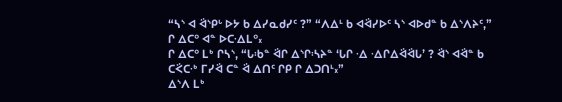“ᓴᔅ ᐊ ᐛᔅᑭᒡ ᐅᔭ ᑲ ᐃᓯᓇᑯᓯᑦ ?” “ᐱᐃᒻ ᑲ ᐊᐛᓯᐅᑦ ᓴᔅ ᐊᐅᑯᓐ ᑲ ᐃᔅᐱᔨᑦ,” ᒋ ᐃᑕᐤ ᐊᓐ ᐅᑕᐎᒪᐤ᙮
ᒋ ᐃᑕᐤ ᒪᒃ ᒋᓴᔅ, “ᒐᒂᓐ ᐛᒋ ᐃᔅᒋᔄᔨᓐ ‘ᒐᒋ ᐎ ᐎᒋᐃᐛᐛᒐ’ ? ᐛᔅ ᐊᐛᓐ ᑲ ᑕᑈᑕᐧᒃ ᒥᓯᐛ ᑕᓐ ᐛ ᐃᑎᑦ ᒋᑭ ᒋ ᐃᑐᑎᒻ᙮”
ᐃᔅᐱ ᒪᒃ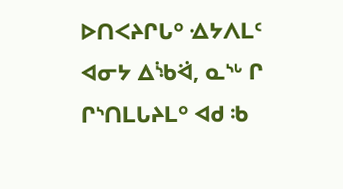ᐅᑎᐸᔨᒋᒐᐤ ᐎᔭᐱᒪᑦ ᐊᓂᔭ ᐃᔎᐛ, ᓇᔅᒡ ᒋ ᒋᔅᑎᒪᒐᔨᒪᐤ ᐊᑯ ᒂ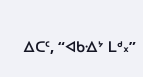ᐃᑕᑦ, “ᐊᑲᐎᔾ ᒪᒄ᙮”